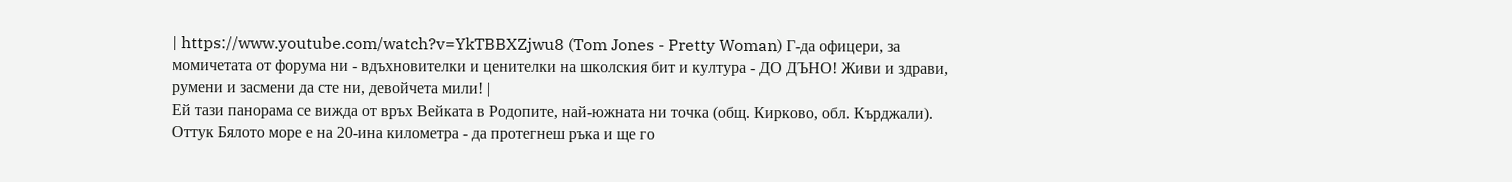| https://www.youtube.com/watch?v=YkTBBXZjwu8 (Tom Jones - Pretty Woman) Г-да офицери, за момичетата от форума ни - вдъхновителки и ценителки на школския бит и култура - ДО ДЪНО! Живи и здрави, румени и засмени да сте ни, девойчета мили! |
Ей тази панорама се вижда от връх Вейката в Родопите, най-южната ни точка (общ. Кирково, обл. Кърджали). Оттук Бялото море е на 20-ина километра - да протегнеш ръка и ще го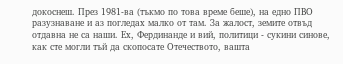докоснеш. През 1981-ва (тъкмо по това време беше), на едно ПВО разузнаване и аз погледах малко от там. За жалост, земите отвъд отдавна не са наши. Ех, Фердинанде и вий, политици - сукини синове, как сте могли тъй да скопосате Отечеството, вашта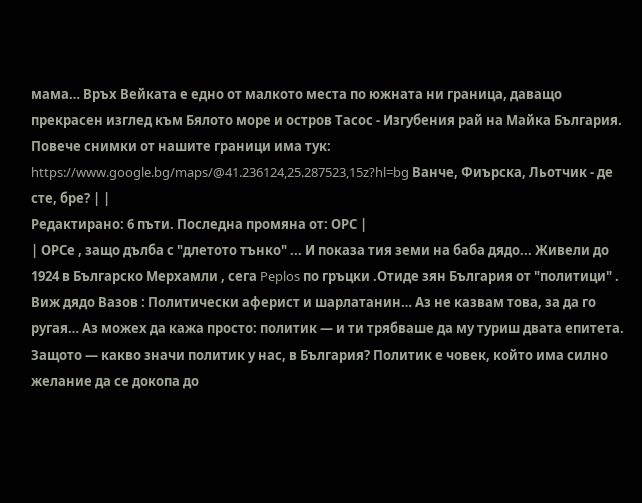мама… Връх Вейката е едно от малкото места по южната ни граница, даващо прекрасен изглед към Бялото море и остров Тасос - Изгубения рай на Майка България. Повече снимки от нашите граници има тук: https://www.google.bg/maps/@41.236124,25.287523,15z?hl=bg Ванче, Фиърска, Льотчик - де сте, бре? | |
Редактирано: 6 пъти. Последна промяна от: ОРС |
| ОРСе , защо дълба с "длетото тънко" ... И показа тия земи на баба дядо... Живели до 1924 в Българско Мерхамли , сега Peplos по гръцки .Отиде зян България от "политици" . Виж дядо Вазов : Политически аферист и шарлатанин… Аз не казвам това, за да го ругая… Аз можех да кажа просто: политик — и ти трябваше да му туриш двата епитета. Защото — какво значи политик у нас, в България? Политик е човек, който има силно желание да се докопа до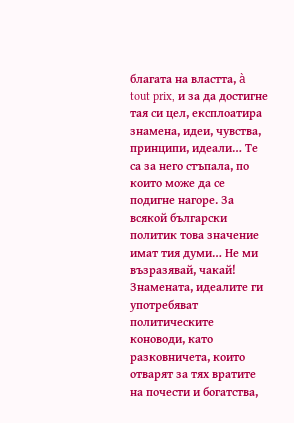благата на властта, à tout prix, и за да достигне тая си цел, експлоатира знамена, идеи, чувства, принципи, идеали… Те са за него стъпала, по които може да се подигне нагоре. За всякой български политик това значение имат тия думи… Не ми възразявай, чакай! Знамената, идеалите ги употребяват политическите коноводи, като разковничета, които отварят за тях вратите на почести и богатства,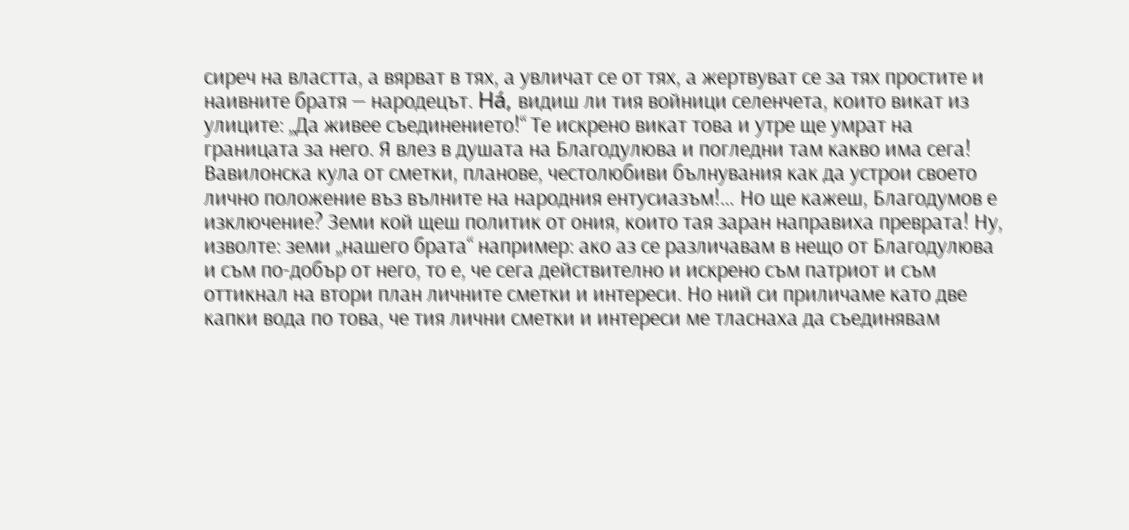сиреч на властта, а вярват в тях, а увличат се от тях, а жертвуват се за тях простите и наивните братя — народецът. На́, видиш ли тия войници селенчета, които викат из улиците: „Да живее съединението!“ Те искрено викат това и утре ще умрат на границата за него. Я влез в душата на Благодулюва и погледни там какво има сега! Вавилонска кула от сметки, планове, честолюбиви бълнувания как да устрои своето лично положение въз вълните на народния ентусиазъм!… Но ще кажеш, Благодумов е изключение? Земи кой щеш политик от ония, които тая заран направиха преврата! Ну, изволте: земи „нашего брата“ например: ако аз се различавам в нещо от Благодулюва и съм по-добър от него, то е, че сега действително и искрено съм патриот и съм оттикнал на втори план личните сметки и интереси. Но ний си приличаме като две капки вода по това, че тия лични сметки и интереси ме тласнаха да съединявам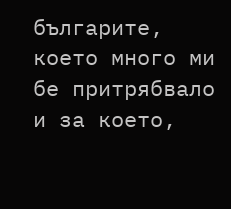българите, което много ми бе притрябвало и за което,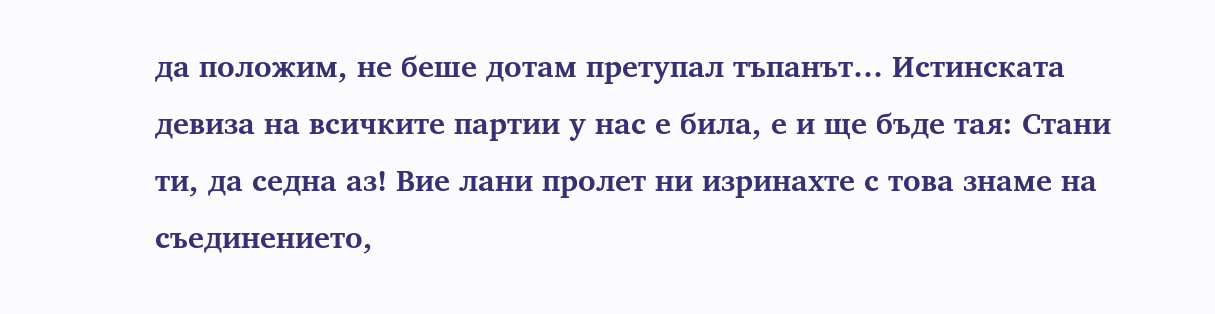да положим, не беше дотам претупал тъпанът… Истинската девиза на всичките партии у нас е била, е и ще бъде тая: Стани ти, да седна аз! Вие лани пролет ни изринахте с това знаме на съединението,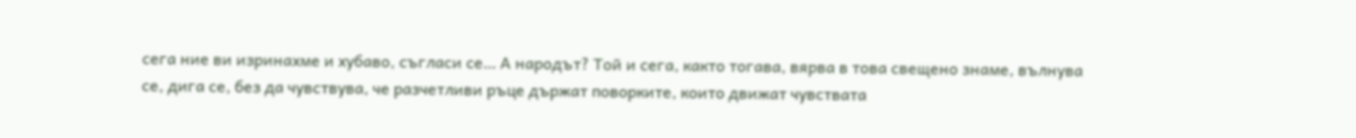сега ние ви изринахме и хубаво, съгласи се… А народът? Той и сега, както тогава, вярва в това свещено знаме, вълнува се, дига се, без да чувствува, че разчетливи ръце държат поворките, които движат чувствата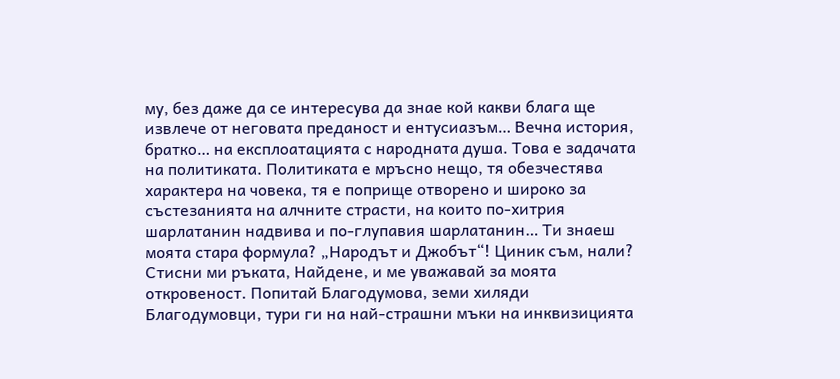му, без даже да се интересува да знае кой какви блага ще извлече от неговата преданост и ентусиазъм… Вечна история, братко… на експлоатацията с народната душа. Това е задачата на политиката. Политиката е мръсно нещо, тя обезчестява характера на човека, тя е поприще отворено и широко за състезанията на алчните страсти, на които по-хитрия шарлатанин надвива и по-глупавия шарлатанин… Ти знаеш моята стара формула? „Народът и Джобът“! Циник съм, нали? Стисни ми ръката, Найдене, и ме уважавай за моята откровеност. Попитай Благодумова, земи хиляди Благодумовци, тури ги на най-страшни мъки на инквизицията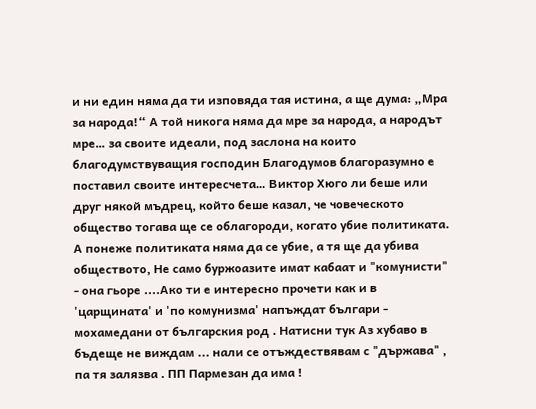и ни един няма да ти изповяда тая истина, а ще дума: „Мра за народа!“ А той никога няма да мре за народа, а народът мре… за своите идеали, под заслона на които благодумствуващия господин Благодумов благоразумно е поставил своите интересчета… Виктор Хюго ли беше или друг някой мъдрец, който беше казал, че човеческото общество тогава ще се облагороди, когато убие политиката. А понеже политиката няма да се убие, а тя ще да убива обществото, Не само буржоазите имат кабаат и "комунисти" - она гьоре ....Ако ти е интересно прочети как и в 'царщината' и 'по комунизма' напъждат българи - мохамедани от българския род . Натисни тук Аз хубаво в бъдеще не виждам ... нали се отъждествявам с "държава" , па тя залязва . ПП Пармезан да има !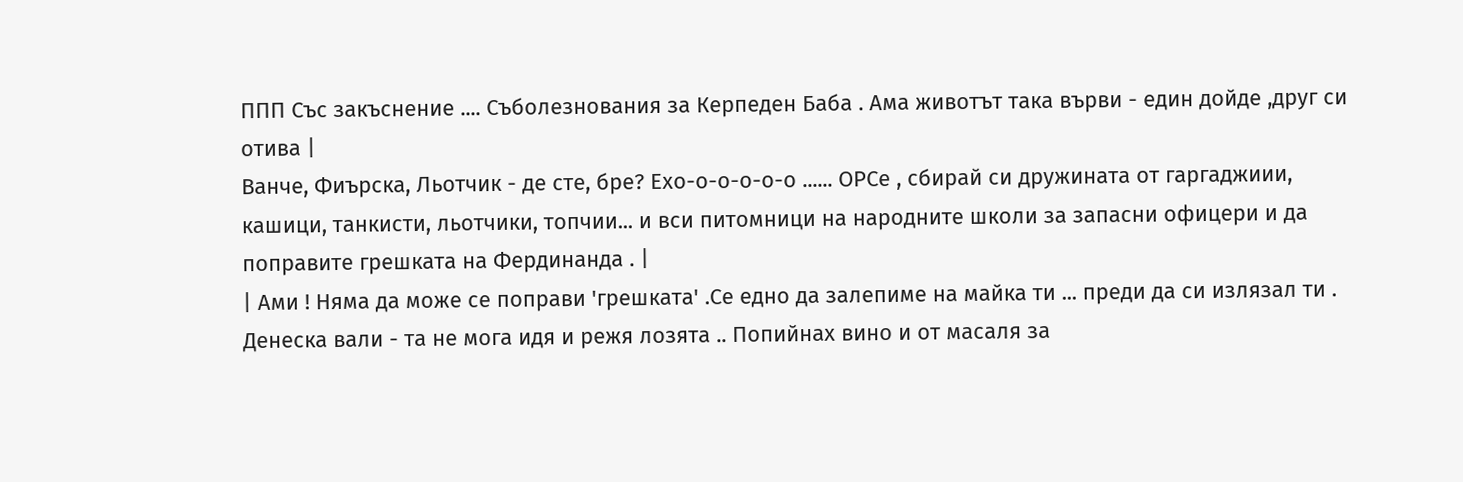ППП Със закъснение .... Съболезнования за Керпеден Баба . Ама животът така върви - един дойде ,друг си отива |
Ванче, Фиърска, Льотчик - де сте, бре? Ехо-о-о-о-о-о ...... ОРСе , сбирай си дружината от гаргаджиии, кашици, танкисти, льотчики, топчии... и вси питомници на народните школи за запасни офицери и да поправите грешката на Фердинанда . |
| Ами ! Няма да може се поправи 'грешката' .Се едно да залепиме на майка ти ... преди да си излязал ти . Денеска вали - та не мога идя и режя лозята .. Попийнах вино и от масаля за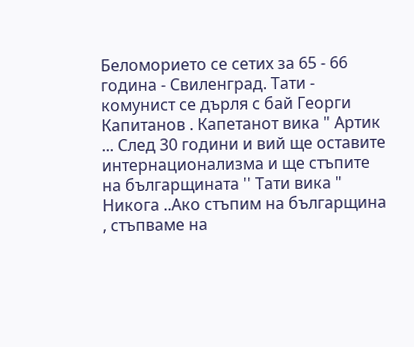Беломорието се сетих за 65 - 66 година - Свиленград. Тати - комунист се дърля с бай Георги Капитанов . Капетанот вика " Артик ... След 30 години и вий ще оставите интернационализма и ще стъпите на българщината '' Тати вика " Никога ..Ако стъпим на българщина , стъпваме на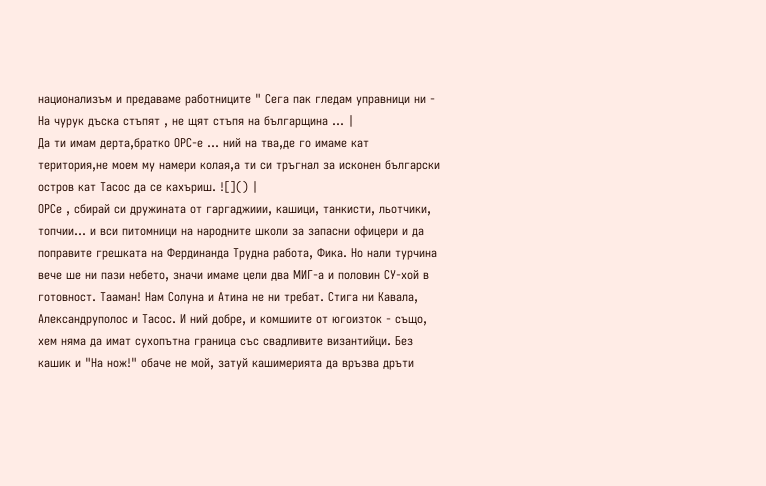национализъм и предаваме работниците " Сега пак гледам управници ни - На чурук дъска стъпят , не щят стъпя на българщина ... |
Да ти имам дерта,братко ОРС-е ... ний на тва,де го имаме кат територия,не моем му намери колая,а ти си тръгнал за исконен български остров кат Тасос да се кахъриш. ![]() |
ОРСе , сбирай си дружината от гаргаджиии, кашици, танкисти, льотчики, топчии... и вси питомници на народните школи за запасни офицери и да поправите грешката на Фердинанда Трудна работа, Фика. Но нали турчина вече ше ни пази небето, значи имаме цели два МИГ-а и половин СУ-хой в готовност. Тааман! Нам Солуна и Атина не ни требат. Стига ни Кавала, Александруполос и Тасос. И ний добре, и комшиите от югоизток - също, хем няма да имат сухопътна граница със свадливите византийци. Без кашик и "На нож!" обаче не мой, затуй кашимерията да връзва дръти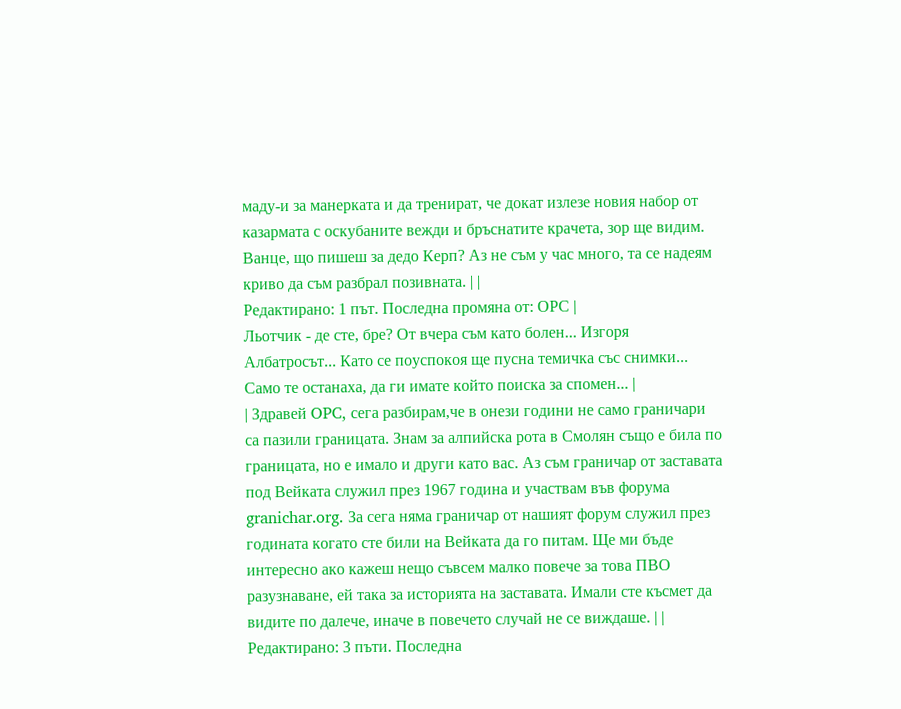маду-и за манерката и да тренират, че докат излезе новия набор от казармата с оскубаните вежди и бръснатите крачета, зор ще видим. Ванце, що пишеш за дедо Керп? Аз не съм у час много, та се надеям криво да съм разбрал позивната. | |
Редактирано: 1 път. Последна промяна от: ОРС |
Льотчик - де сте, бре? От вчера съм като болен... Изгоря Албатросът... Като се поуспокоя ще пусна темичка със снимки... Само те останаха, да ги имате който поиска за спомен... |
| Здравей OPC, сега разбирам,че в онези години не само граничари са пазили границата. Знам за алпийска рота в Смолян също е била по границата, но е имало и други като вас. Аз съм граничар от заставата под Вейката служил през 1967 година и участвам във форума granichar.org. За сега няма граничар от нашият форум служил през годината когато сте били на Вейката да го питам. Ще ми бъде интересно ако кажеш нещо съвсем малко повече за това ПВО разузнаване, ей така за историята на заставата. Имали сте късмет да видите по далече, иначе в повечето случай не се виждаше. | |
Редактирано: 3 пъти. Последна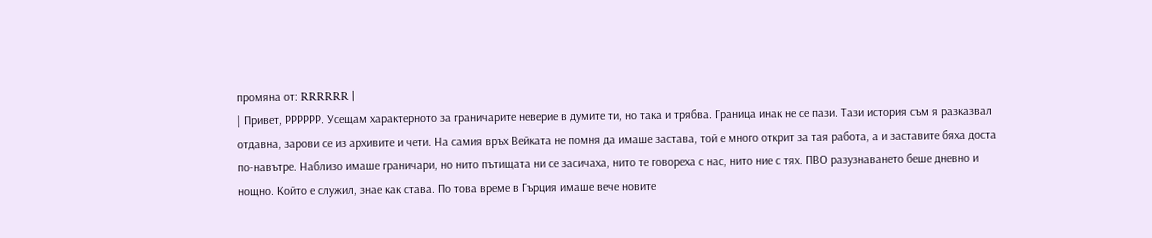промяна от: RRRRRR |
| Привет, РРРРРР. Усещам характерното за граничарите неверие в думите ти, но така и трябва. Граница инак не се пази. Тази история съм я разказвал отдавна, зарови се из архивите и чети. На самия връх Вейката не помня да имаше застава, той е много открит за тая работа, а и заставите бяха доста по-навътре. Наблизо имаше граничари, но нито пътищата ни се засичаха, нито те говореха с нас, нито ние с тях. ПВО разузнаването беше дневно и нощно. Който е служил, знае как става. По това време в Гърция имаше вече новите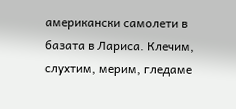американски самолети в базата в Лариса. Клечим, слухтим, мерим, гледаме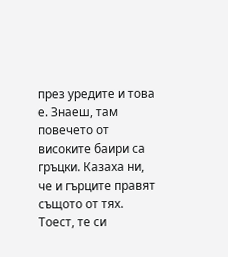през уредите и това е. Знаеш, там повечето от високите баири са гръцки. Казаха ни, че и гърците правят същото от тях. Тоест, те си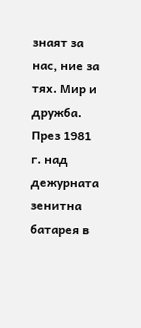знаят за нас, ние за тях. Мир и дружба. През 1981 г. над дежурната зенитна батарея в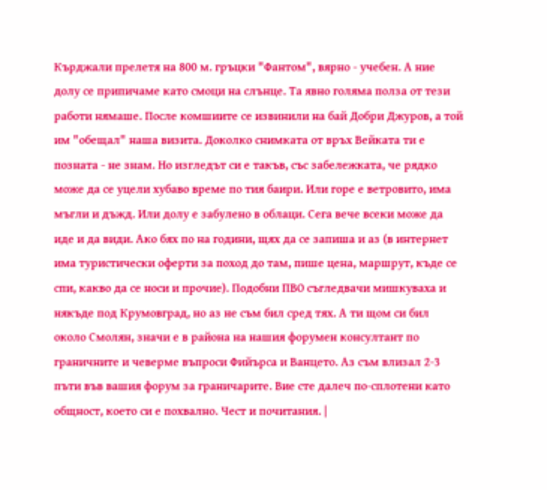Кърджали прелетя на 800 м. гръцки "Фантом", вярно - учебен. А ние долу се припичаме като смоци на слънце. Та явно голяма полза от тези работи нямаше. После комшиите се извинили на бай Добри Джуров, а той им "обещал" наша визита. Доколко снимката от връх Вейката ти е позната - не знам. Но изгледът си е такъв, със забележката, че рядко може да се уцели хубаво време по тия баири. Или горе е ветровито, има мъгли и дъжд. Или долу е забулено в облаци. Сега вече всеки може да иде и да види. Ако бях по на години, щях да се запиша и аз (в интернет има туристически оферти за поход до там, пише цена, маршрут, къде се спи, какво да се носи и прочие). Подобни ПВО съгледвачи мишкуваха и някъде под Крумовград, но аз не съм бил сред тях. А ти щом си бил около Смолян, значи е в района на нашия форумен консултант по граничните и чеверме въпроси Фийърса и Ванцето. Аз съм влизал 2-3 пъти във вашия форум за граничарите. Вие сте далеч по-сплотени като общност, което си е похвално. Чест и почитания. |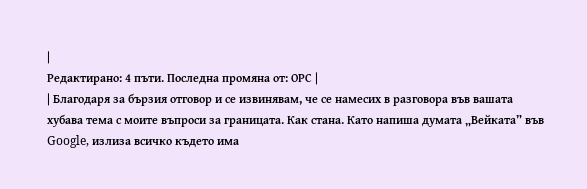|
Редактирано: 4 пъти. Последна промяна от: ОРС |
| Благодаря за бързия отговор и се извинявам, че се намесих в разговора във вашата хубава тема с моите въпроси за границата. Как стана. Като напиша думата „Вейката” във Google, излиза всичко където има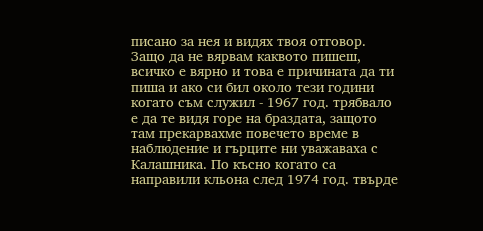писано за нея и видях твоя отговор. Защо да не вярвам каквото пишеш, всичко е вярно и това е причината да ти пиша и ако си бил около тези години когато съм служил - 1967 год. трябвало е да те видя горе на браздата, защото там прекарвахме повечето време в наблюдение и гърците ни уважаваха с Калашника. По късно когато са направили кльона след 1974 год. твърде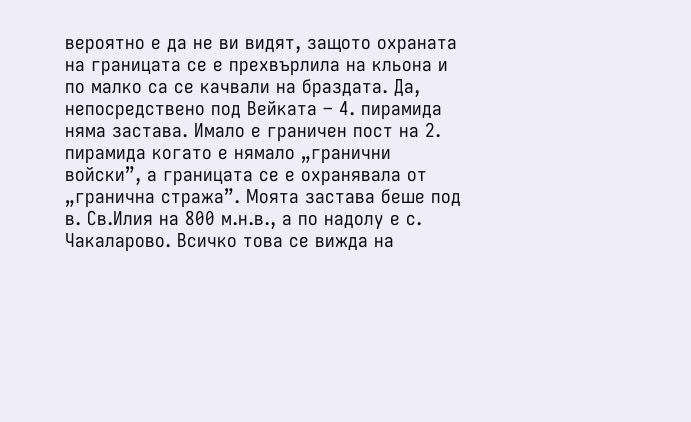вероятно е да не ви видят, защото охраната на границата се е прехвърлила на кльона и по малко са се качвали на браздата. Да, непосредствено под Вейката – 4. пирамида няма застава. Имало е граничен пост на 2. пирамида когато е нямало „гранични войски”, а границата се е охранявала от „гранична стража”. Моята застава беше под в. Св.Илия на 800 м.н.в., а по надолу е с. Чакаларово. Всичко това се вижда на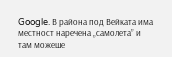Google. В района под Вейката има местност наречена „самолета” и там можеше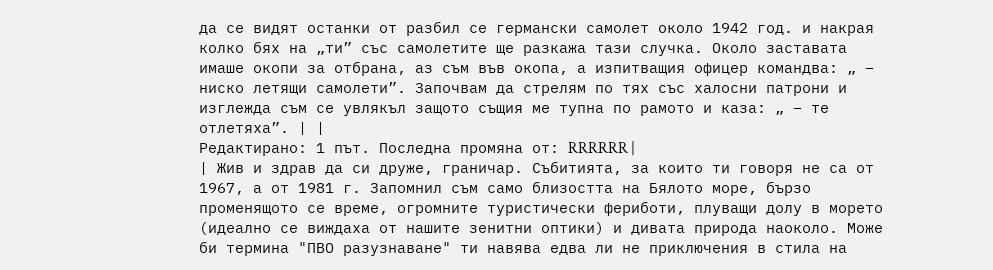да се видят останки от разбил се германски самолет около 1942 год. и накрая колко бях на „ти” със самолетите ще разкажа тази случка. Около заставата имаше окопи за отбрана, аз съм във окопа, а изпитващия офицер командва: „ – ниско летящи самолети”. Започвам да стрелям по тях със халосни патрони и изглежда съм се увлякъл защото същия ме тупна по рамото и каза: „ – те отлетяха”. | |
Редактирано: 1 път. Последна промяна от: RRRRRR |
| Жив и здрав да си друже, граничар. Събитията, за които ти говоря не са от 1967, а от 1981 г. Запомнил съм само близостта на Бялото море, бързо променящото се време, огромните туристически фериботи, плуващи долу в морето (идеално се виждаха от нашите зенитни оптики) и дивата природа наоколо. Може би термина "ПВО разузнаване" ти навява едва ли не приключения в стила на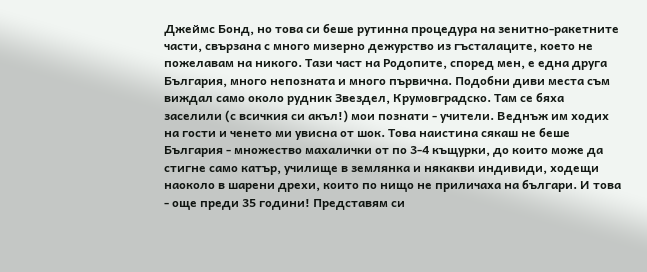Джеймс Бонд, но това си беше рутинна процедура на зенитно-ракетните части, свързана с много мизерно дежурство из гъсталаците, което не пожелавам на никого. Тази част на Родопите, според мен, е една друга България, много непозната и много първична. Подобни диви места съм виждал само около рудник Звездел, Крумовградско. Там се бяха заселили (с всичкия си акъл!) мои познати - учители. Веднъж им ходих на гости и ченето ми увисна от шок. Това наистина сякаш не беше България - множество махалички от по 3-4 къщурки, до които може да стигне само катър, училище в землянка и някакви индивиди, ходещи наоколо в шарени дрехи, които по нищо не приличаха на българи. И това - още преди 35 години! Представям си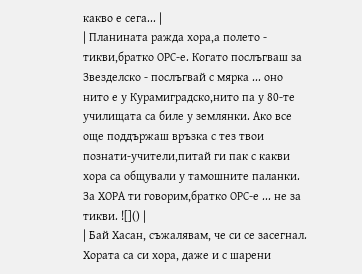какво е сега... |
| Планината ражда хора,а полето - тикви,братко ОРС-е. Когато послъгваш за Звезделско - послъгвай с мярка ... оно нито е у Курамиградско,нито па у 80-те училищата са биле у землянки. Ако все още поддържаш връзка с тез твои познати-учители,питай ги пак с какви хора са общували у тамошните паланки. За ХОРА ти говорим,братко ОРС-е ... не за тикви. ![]() |
| Бай Хасан, съжалявам, че си се засегнал. Хората са си хора, даже и с шарени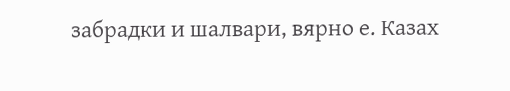забрадки и шалвари, вярно е. Казах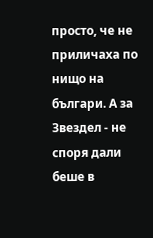просто, че не приличаха по нищо на българи. А за Звездел - не споря дали беше в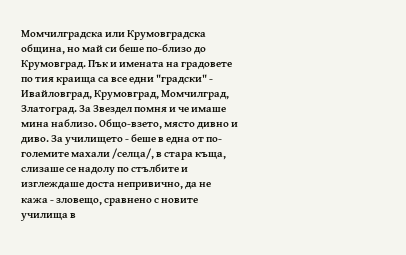Момчилградска или Крумовградска община, но май си беше по-близо до Крумовград. Пък и имената на градовете по тия краища са все едни "градски" - Ивайловград, Крумовград, Момчилград, Златоград. За Звездел помня и че имаше мина наблизо. Общо-взето, място дивно и диво. За училището - беше в една от по-големите махали /селца/, в стара къща, слизаше се надолу по стълбите и изглеждаше доста непривично, да не кажа - зловещо, сравнено с новите училища в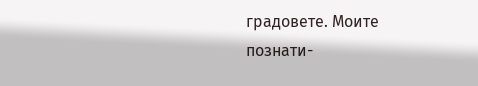градовете. Моите познати-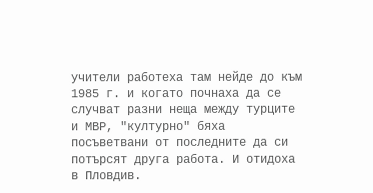учители работеха там нейде до към 1985 г. и когато почнаха да се случват разни неща между турците и МВР, "културно" бяха посъветвани от последните да си потърсят друга работа. И отидоха в Пловдив.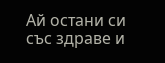Ай остани си със здраве и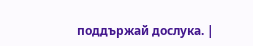поддържай дослука. |